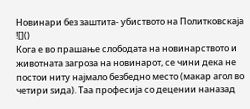Новинари без заштита- убиството на Политковскаја
![]()
Кога е во прашање слободата на новинарството и животната загроза на новинарот, се чини дека не постои ниту најмало безбедно место (макар агол во четири ѕида). Таа професија со децении наназад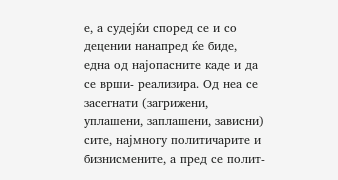е, а судејќи според се и со децении нанапред ќе биде, една од најопасните каде и да се врши- реализира. Од неа се засегнати (загрижени, уплашени, заплашени, зависни) сите, најмногу политичарите и бизнисмените, а пред се полит-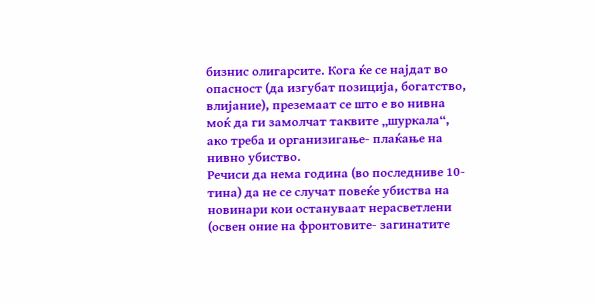бизнис олигарсите. Кога ќе се најдат во опасност (да изгубат позиција, богатство, влијание), преземаат се што е во нивна моќ да ги замолчат таквите „шуркала“, ако треба и организиrање- плаќање на нивно убиство.
Речиси да нема година (во последниве 10- тина) да не се случат повеќе убиства на новинари кои остануваат нерасветлени (освен оние на фронтовите- загинатите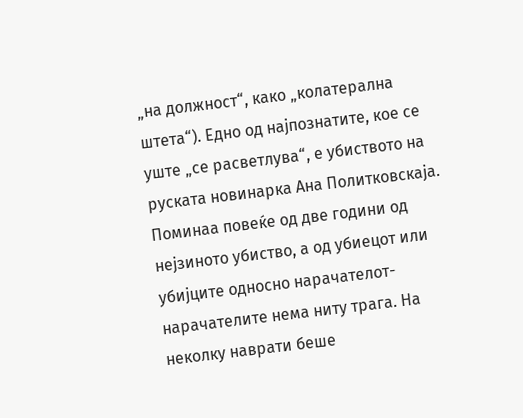„на должност“, како „колатерална штета“). Едно од најпознатите, кое се уште „се расветлува“, е убиството на руската новинарка Ана Политковскаја.
Поминаа повеќе од две години од нејзиното убиство, а од убиецот или убијците односно нарачателот- нарачателите нема ниту трага. На неколку наврати беше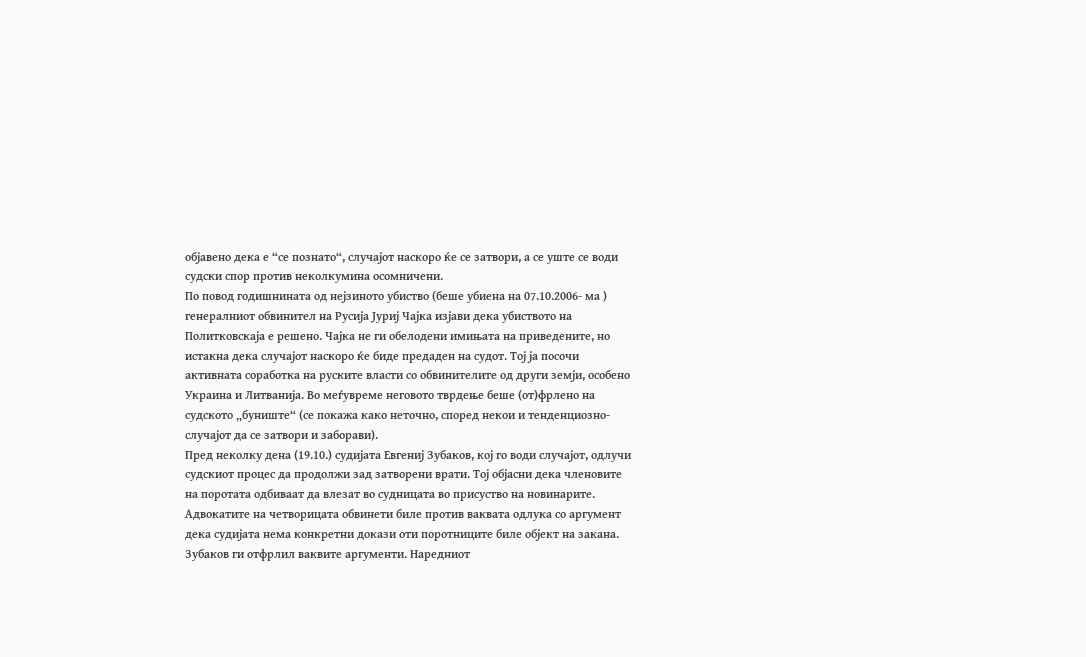објавено дека е “се познато“, случајот наскоро ќе се затвори, а се уште се води судски спор против неколкумина осомничени.
По повод годишнината од нејзиното убиство (беше убиена на 07.10.2006- ма ) генералниот обвинител на Русија Јуриј Чајка изјави дека убиството на Политковскаја е решено. Чајка не ги обелодени имињата на приведените, но истакна дека случајот наскоро ќе биде предаден на судот. Тој ја посочи активната соработка на руските власти со обвинителите од други земји, особено Украина и Литванија. Во меѓувреме неговото тврдење беше (от)фрлено на судското „буниште“ (се покажа како неточно, според некои и тенденциозно- случајот да се затвори и заборави).
Пред неколку дена (19.10.) судијата Евгениј Зубаков, кој го води случајот, одлучи судскиот процес да продолжи зад затворени врати. Тој објасни дека членовите на поротата одбиваат да влезат во судницата во присуство на новинарите. Адвокатите на четворицата обвинети биле против ваквата одлука со аргумент дека судијата нема конкретни докази оти поротниците биле објект на закана. Зубаков ги отфрлил ваквите аргументи. Наредниот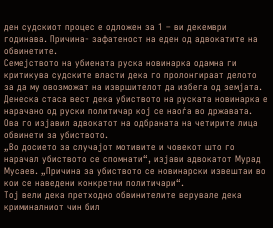ден судскиот процес е одложен за 1 – ви декември годинава. Причина- зафатеност на еден од адвокатите на обвинетите.
Семејството на убиената руска новинарка одамна ги критикува судските власти дека го пролонгираат делото за да му овозможат на извршителот да избега од земјата.
Денеска стаса вест дека убиството на руската новинарка е нарачано од руски политичар кој се наоѓа во државата. Ова го изјавил адвокатот на одбраната на четирите лица обвинети за убиството.
„Во досието за случајот мотивите и човекот што го нарачал убиството се спомнати“, изјави адвокатот Мурад Мусаев. „Причина за убиството се новинарски извештаи во кои се наведени конкретни политичари“.
Тој вели дека претходно обвинителите верувале дека криминалниот чин бил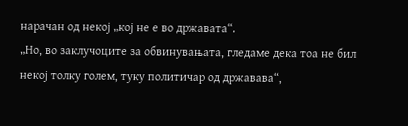нарачан од некој „кој не е во државата“.
„Но, во заклучоците за обвинувањата, гледаме дека тоа не бил некој толку голем, туку политичар од државава“,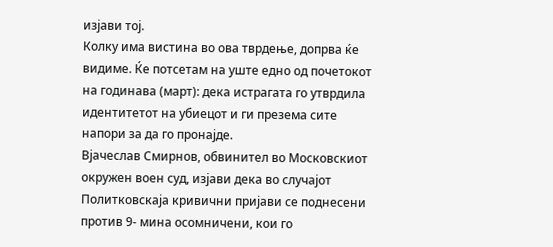изјави тој.
Колку има вистина во ова тврдење, допрва ќе видиме. Ќе потсетам на уште едно од почетокот на годинава (март): дека истрагата го утврдила идентитетот на убиецот и ги презема сите напори за да го пронајде.
Вјачеслав Смирнов, обвинител во Московскиот окружен воен суд, изјави дека во случајот Политковскаја кривични пријави се поднесени против 9- мина осомничени, кои го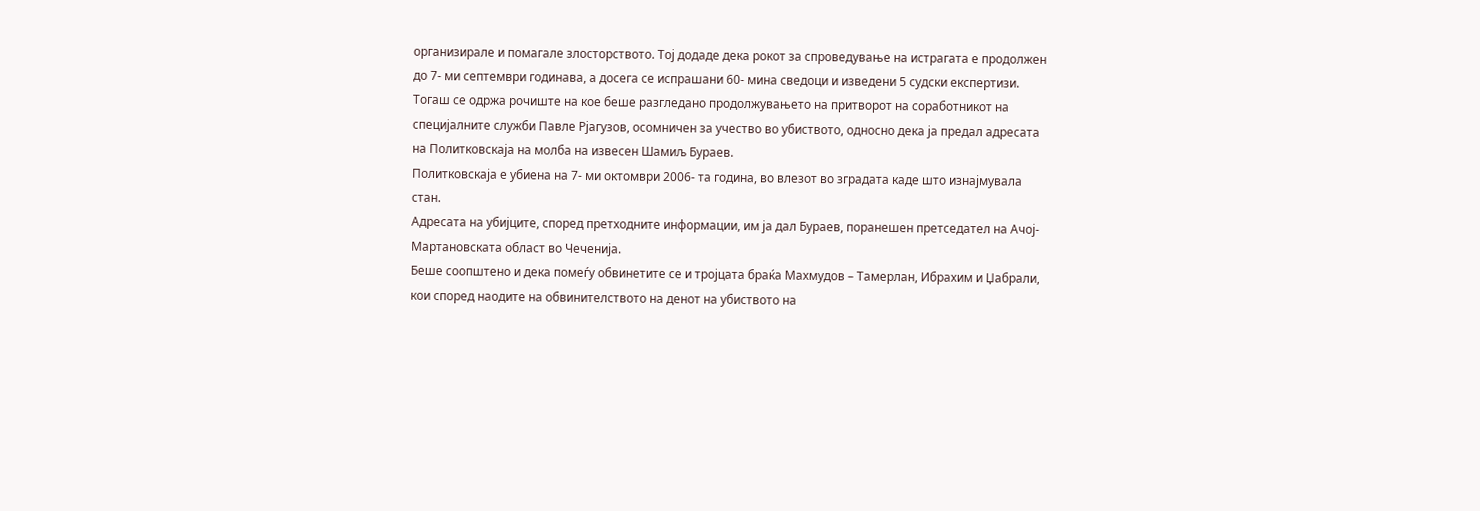организирале и помагале злосторството. Тој додаде дека рокот за спроведување на истрагата е продолжен до 7- ми септември годинава, а досега се испрашани 60- мина сведоци и изведени 5 судски експертизи.
Тогаш се одржа рочиште на кое беше разгледано продолжувањето на притворот на соработникот на специјалните служби Павле Рјагузов, осомничен за учество во убиството, односно дека ја предал адресата на Политковскаја на молба на извесен Шамиљ Бураев.
Политковскаја е убиена на 7- ми октомври 2006- та година, во влезот во зградата каде што изнајмувала стан.
Адресата на убијците, според претходните информации, им ја дал Бураев, поранешен претседател на Ачој-Мартановската област во Чеченија.
Беше соопштено и дека помеѓу обвинетите се и тројцата браќа Махмудов – Тамерлан, Ибрахим и Џабрали, кои според наодите на обвинителството на денот на убиството на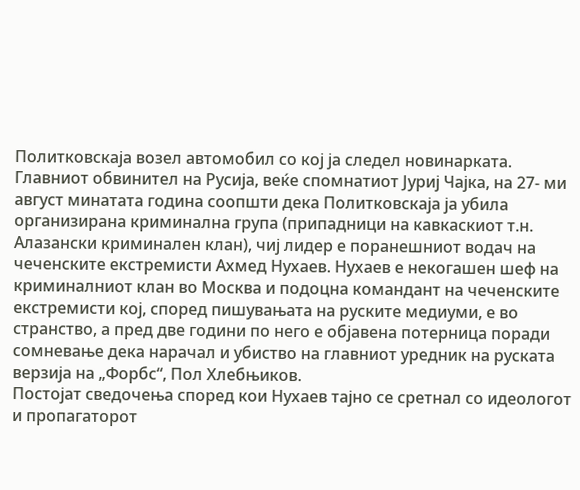Политковскаја возел автомобил со кој ја следел новинарката.
Главниот обвинител на Русија, веќе спомнатиот Јуриј Чајка, на 27- ми август минатата година соопшти дека Политковскаја ја убила организирана криминална група (припадници на кавкаскиот т.н. Алазански криминален клан), чиј лидер е поранешниот водач на чеченските екстремисти Ахмед Нухаев. Нухаев е некогашен шеф на криминалниот клан во Москва и подоцна командант на чеченските екстремисти кој, според пишувањата на руските медиуми, е во странство, а пред две години по него е објавена потерница поради сомневање дека нарачал и убиство на главниот уредник на руската верзија на „Форбс“, Пол Хлебњиков.
Постојат сведочења според кои Нухаев тајно се сретнал со идеологот и пропагаторот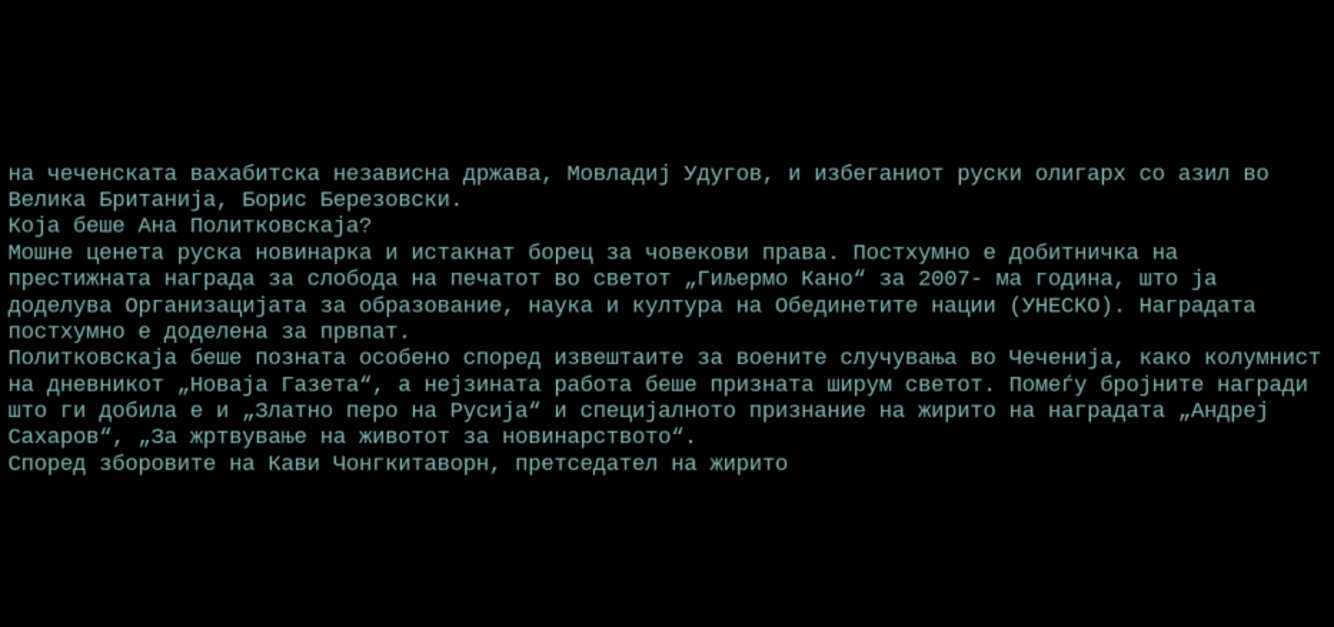на чеченската вахабитска независна држава, Мовладиј Удугов, и избеганиот руски олигарх со азил во Велика Британија, Борис Березовски.
Која беше Ана Политковскаја?
Мошне ценета руска новинарка и истакнат борец за човекови права. Постхумно е добитничка на престижната награда за слобода на печатот во светот „Гиљермо Кано“ за 2007- ма година, што ја доделува Организацијата за образование, наука и култура на Обединетите нации (УНЕСКО). Наградата постхумно е доделена за првпат.
Политковскаја беше позната особено според извештаите за воените случувања во Чеченија, како колумнист на дневникот „Новаја Газета“, а нејзината работа беше призната ширум светот. Помеѓу бројните награди што ги добила е и „Златно перо на Русија“ и специјалното признание на жирито на наградата „Андреј Сахаров“, „За жртвување на животот за новинарството“.
Според зборовите на Кави Чонгкитаворн, претседател на жирито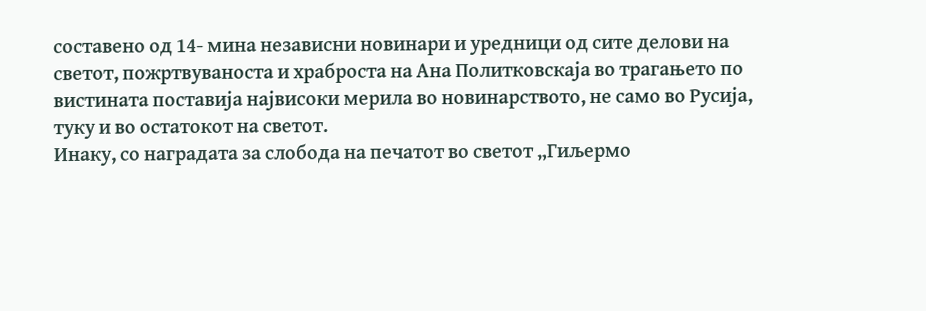составено од 14- мина независни новинари и уредници од сите делови на светот, пожртвуваноста и храброста на Ана Политковскаја во трагањето по вистината поставија највисоки мерила во новинарството, не само во Русија, туку и во остатокот на светот.
Инаку, со наградата за слобода на печатот во светот „Гиљермо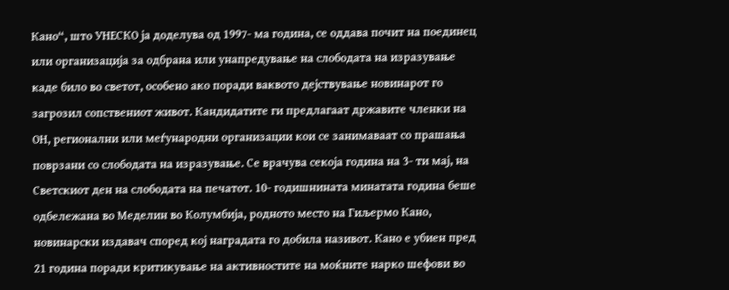Кано“, што УНЕСКО ја доделува од 1997- ма година, се оддава почит на поединец или организација за одбрана или унапредување на слободата на изразување каде било во светот, особено ако поради ваквото дејствување новинарот го загрозил сопствениот живот. Кандидатите ги предлагаат државите членки на ОН, регионални или меѓународни организации кои се занимаваат со прашања поврзани со слободата на изразување. Се врачува секоја година на 3- ти мај, на Светскиот ден на слободата на печатот. 10- годишнината минатата година беше одбележана во Меделин во Колумбија, родното место на Гиљермо Кано, новинарски издавач според кој наградата го добила називот. Кано е убиен пред 21 година поради критикување на активностите на моќните нарко шефови во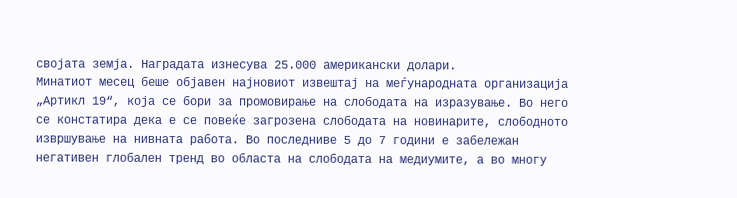својата земја. Наградата изнесува 25.000 американски долари.
Минатиот месец беше објавен најновиот извештај на меѓународната организација „Артикл 19“, која се бори за промовирање на слободата на изразување. Во него се констатира дека е се повеќе загрозена слободата на новинарите, слободното извршување на нивната работа. Во последниве 5 до 7 години е забележан негативен глобален тренд во областа на слободата на медиумите, а во многу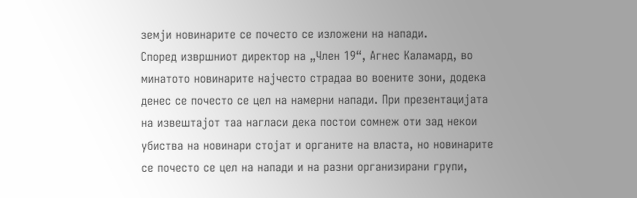земји новинарите се почесто се изложени на напади.
Според извршниот директор на „Член 19“, Агнес Каламард, во минатото новинарите најчесто страдаа во воените зони, додека денес се почесто се цел на намерни напади. При презентацијата на извештајот таа нагласи дека постои сомнеж оти зад некои убиства на новинари стојат и органите на власта, но новинарите се почесто се цел на напади и на разни организирани групи,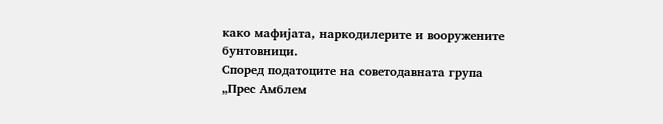како мафијата, наркодилерите и вооружените бунтовници.
Според податоците на советодавната група „Прес Амблем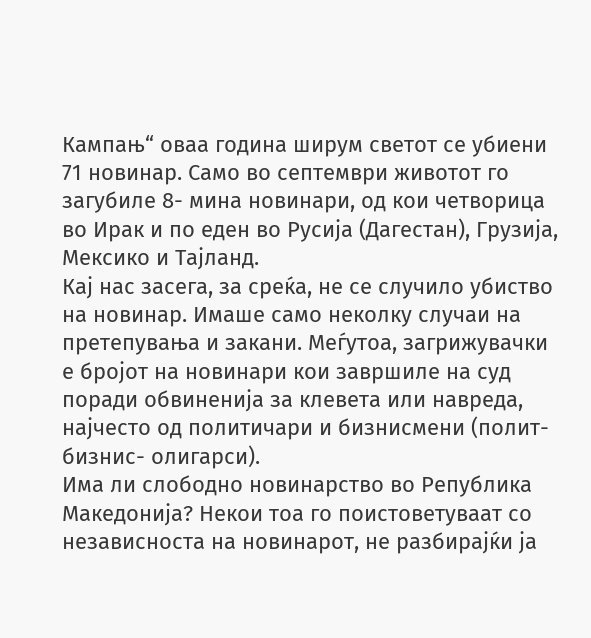Кампањ“ оваа година ширум светот се убиени 71 новинар. Само во септември животот го загубиле 8- мина новинари, од кои четворица во Ирак и по еден во Русија (Дагестан), Грузија, Мексико и Тајланд.
Кај нас засега, за среќа, не се случило убиство на новинар. Имаше само неколку случаи на претепувања и закани. Меѓутоа, загрижувачки е бројот на новинари кои завршиле на суд поради обвиненија за клевета или навреда, најчесто од политичари и бизнисмени (полит- бизнис- олигарси).
Има ли слободно новинарство во Република Македонија? Некои тоа го поистоветуваат со независноста на новинарот, не разбирајќи ја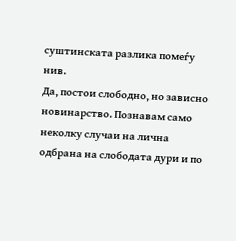суштинската разлика помеѓу нив.
Да, постои слободно, но зависно новинарство. Познавам само неколку случаи на лична одбрана на слободата дури и по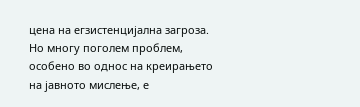цена на егзистенцијална загроза. Но многу поголем проблем, особено во однос на креирањето на јавното мислење, е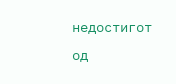недостигот од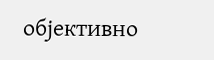објективно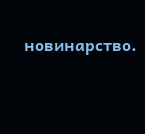новинарство.